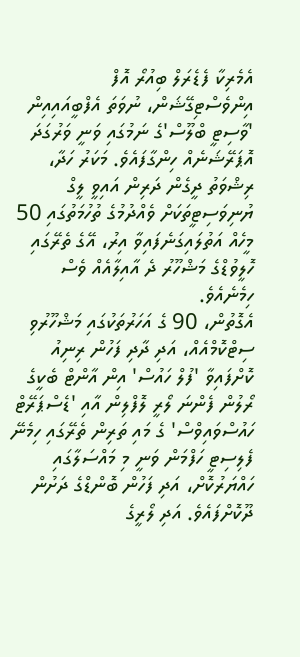އެމެރިކާ ފެޑެރަލް ބިއުރޯ އޮފް އިންވެސްޓިގޭޝަން، ނުވަތަ އެފްބީއައިއިން 'ވާސިޓީ ބްލޫސް'ގެ ނަމުގައި ވަނީ ވަރުގަދަ އޮޕަރޭޝަނެއް ހިންގާފައެވެ. މަކަރު ހަދާ، ރިޝްވަތު ދީގެން ދަރިން އައިވީ ލީގް ޔުނިވަސިޓީތަކަށް ވެއްދުމުގެ ތުހުމަތުގައި 50 މީހެއް އަތުލައިގަނެފައިވާ އިރު، އޭގެ ތެރޭގައި ހޮލީވުޑްގެ މަޝްހޫރު ދެ އާއިލާއެއް ވެސް ހިމެނެއެވެ.
އެގޮތުން، 90 ގެ އަހަރުތަކުގައި މަޝްހޫރުވި ސިޓްކޮމްއެއް، އަދި ދާދި ފަހުން ރިނިއު ކޮށްފައިވާ 'ފުލް ހައުސް' އިން އާންޓް ބެކީގެ ރޯލުން ފެންނަ ލޯރީ ލޮފްލިން އާއި 'ޑެސްޕަރޭޓް ހައުސްވައިވްސް' ގެ މައި ތަރިން ތެރޭގައި ހިމެނޭ ފެލިސިޓީ ހަފްމަން ވަނީ މި މައްސަލާގައި ހައްޔަރުކޮށް، އަދި ފަހުން ބޮންޑްގެ ދަށުން ދޫކޮށްފައެވެ. އަދި ލޯރީގެ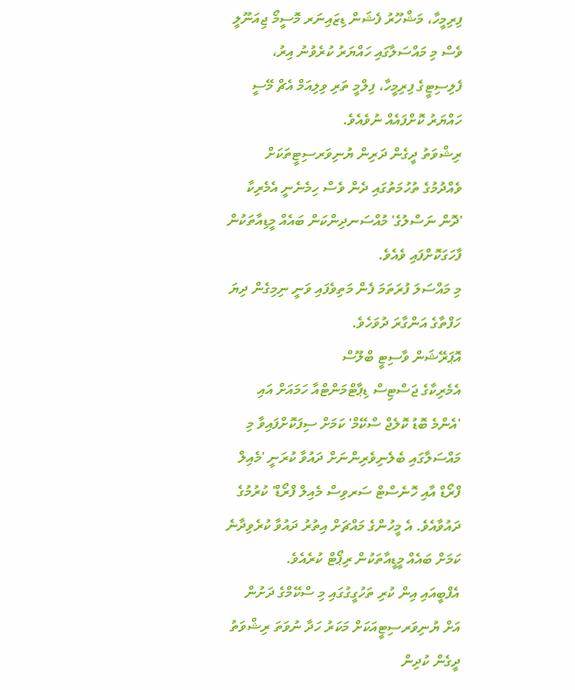ފިރިމީހާ، މަޝްހޫރު ފެޝަން ޑިޒައިނަރ މޮސީމޯ ޖިއަނޫލީ ވެސް މި މައްސަލާގައި ހައްޔަރު ކުރެވުނު އިރު، ފެލިސިޓީގެ ފިރިމީހާ، ފިލްމީ ތަރި ވިލިއަމް އެޗް މޭސީ ހައްޔަރު ކޮށްފައެއް ނުވެއެވެ.
ރިޝްވަތު ދީގެން ދަރިން ޔުނިވަރސިޓީތަކަށް ވެއްދުމުގެ ތުހުމަތުގައި ދެން ވެސް ހިމެނެނީ އެމެރިކާ 'ދޮން ނަސްލުގެ' މުއްސަނދިންކަން ބައެއް މީޑިއާތަކުން ފާހަގަކޮށްފައި ވެއެވެ.
މި މައްސަލަ ފުރަތަމަ ފެން މަތިވެފައި ވަނީ ނިމިގެން ދިޔަ ހަފްތާގެ އަންގާރަ ދުވަހެވެ.
އޮޕަރޭޝަން ވާސިޓީ ބްލޫސް
އެމެރިކާގެ ޖަސްޓިސް ޑިޕާޓްމަންޓްއާ ހަމައަށް އައި 'އެންމެ ބޮޑު ކޮލެޖް ސްކޭމް' ކަމަށް ސިފަކޮށްފައިވާ މި މައްސަލާގައި ބެލެނިވެރިންނަށް ދައުވާ ކުރަނީ 'މެއިލް ފްރޯޑް އާއި ހޮނެސްޓް ސަރވިސް މެއިލް ފްރޯޑް' ކުރުމުގެ ދައުވާއެވެ. އެ މީހުންގެ މައްޗަށް އިތުރު ދައުވާ ކުރެވިދާނެ ކަމަށް ބައެއް މީޑީއާތަކުން ރިޕޯޓް ކުރެއެވެ.
އެފްބީއައި އިން ކުރި ތަހުގީގުގައި މި ސްކޭމްގެ ދަށުން އަށް ޔުނިވަރސިޓީއަކަށް މަކަރު ހަދާ ނުވަތަ ރިޝްވަތު ދީގެން ކުދިން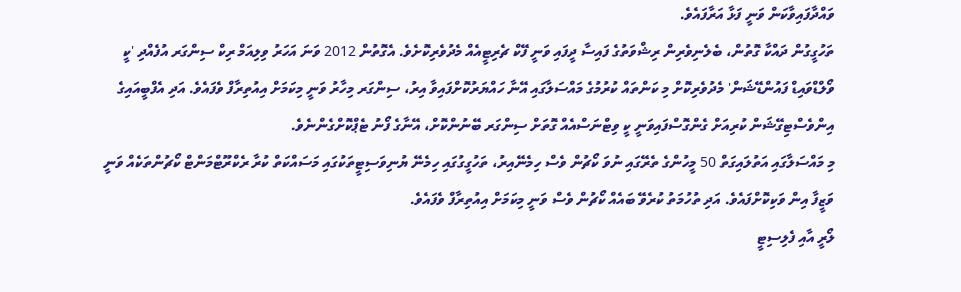ވައްދާފައިވާކަން ވަނީ ފަޅާ އަރާފައެވެ.
ތަހުގީގުން ދައްކާ ގޮތުން، ބެލެނިވެރިން ރިޝްވަތުގެ ފައިސާ ދީފައި ވަނީ ފޭކް ޗެރިޓީއެއް މެދުވެރިކޮށެވެ. އެގޮތުން 2012 ވަނަ އަހަރު ވިލިއަމް ރިކް ސިންގަރ އުފެއްދި 'ކީ ވޯލްޑްވައިޑް ފައުންޑޭޝަން' މެދުވެރިކޮށް މި ކަންތައް ކުރުމުގެ މައްސަލާގައި އޭނާ ހައްޔަރުކޮށްފައިވާ އިރު، ސިންގަރ މިހާރު ވަނީ މިކަމަށް އިއުތިރާފް ވެފައެވެ. އަދި އެފްބީއައިގެ އިންވެސްޓިގޭޝަން ކުރިއަށް ގެންގޮސްފައިވަނީ ކީ ވިޓްނަސްއެއް ގޮތަށް ސިންގަރ ބޭނުންކޮށް، އޭނާގެ ފޯނު ޓެޕްކޮށްގެންނެވެ.
މި މައްސަލާގައި އަތުލައިގަތް 50 މީހުންގެ ތެރޭގައި ނުވަ ކޯޗުން ވެސް ހިމެނޭއިރު، ތަހުގީގުގައި ހިމެނޭ ޔުނިވަސިޓީތަކުގައި މަސައްކަތް ކުރާ ރެކްރޫޓްމަންޓް ކޯޗުންތަކެއް ވަނީ ވަޒީފާ އިން ވަކިކޮށްފައެވެ. އަދި ތުހުމަތު ކުރެވޭ ބައެއް ކޯޗުން ވެސް ވަނީ މިކަމަށް އިއުތިރާފް ވެފައެވެ.
ލޯރީ އާއި ފެލިސިޓީ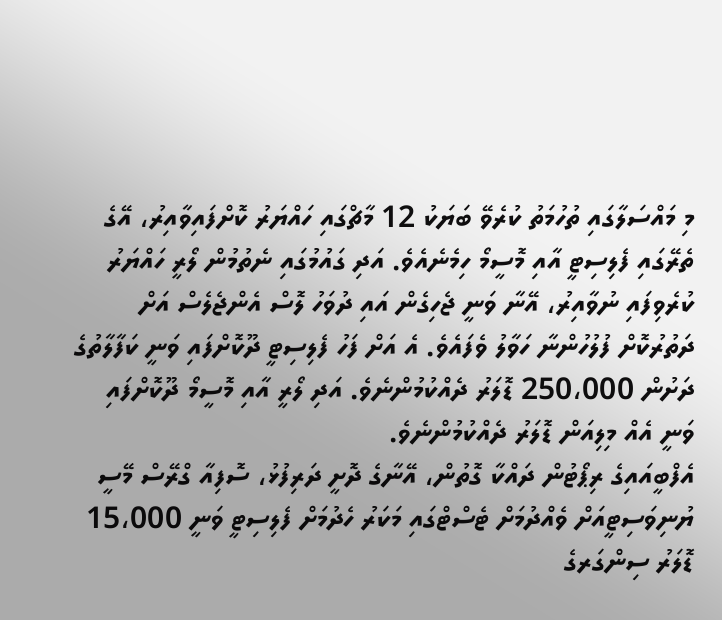މި މައްސަލާގައި ތުހުމަތު ކުރެވޭ ބަޔަކު 12 މާޗްގައި ހައްޔަރު ކޮށްފައިވާއިރު، އޭގެ ތެރޭގައި ފެލިސިޓީ އާއި މޮސީމޯ ހިމެނެއެވެ. އަދި ގައުމުގައި ނެތުމުން ލޯރީ ހައްޔަރު ކުރެވިފައި ނުވާއިރު، އޭނާ ވަނީ ޖެހިގެން އައި ދުވަހު ލޮސް އެންޖެލެސް އަށް ދަތުރުކޮށް ފުލުހުންނާ ހަވާލު ވެފައެވެ. އެ އަށް ފަހު ފެލިސިޓީ ދޫކޮށްފައި ވަނީ ކަފާލާތުގެ ދަށުން 250،000 ޑޮލަރު ދެއްކުމުންނެވެ. އަދި ލޯރީ އާއި މޮސީމޯ ދޫކޮށްފައި ވަނީ އެއް މިލިއަން ޑޮލަރު ދެއްކުމުންނެވެ.
އެފްބީއައިގެ ރިޕޯޓުން ދައްކާ ގޮތުން، އޭނާގެ ދޮށީ ދަރިފުޅު، ސޮފިއާ ގްރޭސް މޭސީ ޔުނިވަސިޓީއަށް ވެއްދުމަށް ޓެސްޓްގައި މަކަރު ހެދުމަށް ފެލިސިޓީ ވަނީ 15،000 ޑޮލަރު ސިންގަރގެ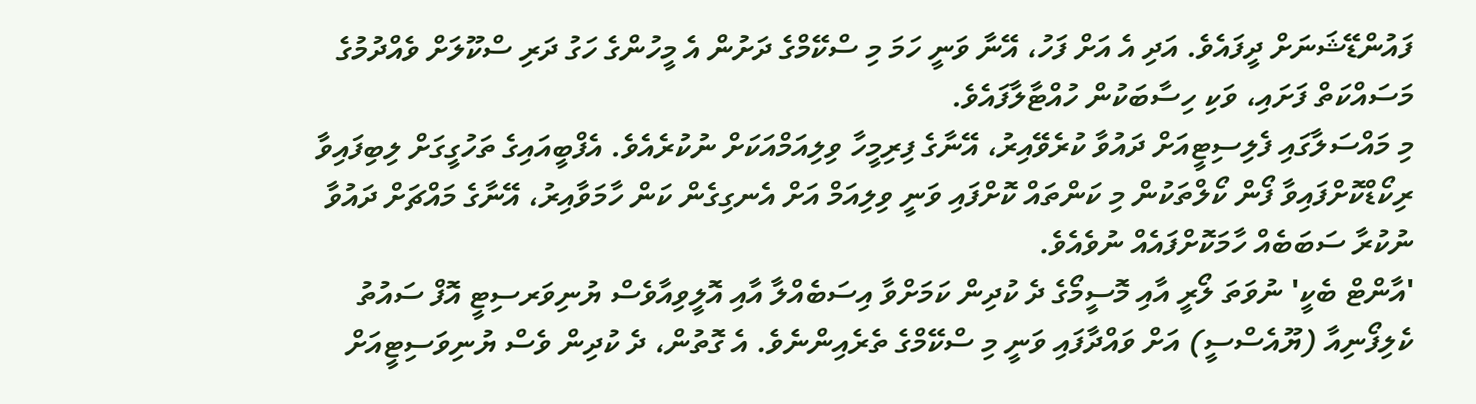ފައުންޑޭޝަނަށް ދީފައެވެ. އަދި އެ އަށް ފަހު، އޭނާ ވަނީ ހަމަ މި ސްކޭމްގެ ދަށުން އެ މީހުންގެ ހަގު ދަރި ސްކޫލަށް ވެއްދުމުގެ މަސައްކަތް ފަށައި، ވަކި ހިސާބަކުން ހުއްޓާލާފައެވެ.
މި މައްސަލާގައި ފެލިސިޓީއަށް ދައުވާ ކުރެވޭއިރު، އޭނާގެ ފިރިމީހާ ވިލިއަމްއަކަށް ނުކުރެއެވެ. އެފްބީއައިގެ ތަހުގީގަށް ލިބިފައިވާ ރިކޯޑްކޮށްފައިވާ ފޯން ކޯލްތަކުން މި ކަންތައް ކޮށްފައި ވަނީ ވިލިއަމް އަށް އެނގިގެން ކަން ހާމަވާއިރު، އޭނާގެ މައްޗަށް ދައުވާ ނުކުރާ ސަބަބެއް ހާމަކޮށްފައެއް ނުވެއެވެ.
'އާންޓް ބެކީ' ނުވަތަ ލޯރީ އާއި މޮސީމޯގެ ދެ ކުދިން ކަމަށްވާ އިސަބެއްލާ އާއި އޮލީވިއާވެސް ޔުނިވަރސިޓީ އޮފް ސައުތު ކެލިފޯނިއާ (ޔޫއެސްސީ) އަށް ވައްދާފައި ވަނީ މި ސްކޭމްގެ ތެރެއިންނެވެ. އެ ގޮތުން، ދެ ކުދިން ވެސް ޔުނިވަސިޓީއަށް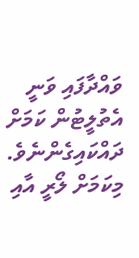ވައްދާފައި ވަނީ އެތުލީޓުން ކަމަށް ދައްކައިގެންނެވެ. މިކަމަށް ލޯރީ އާއި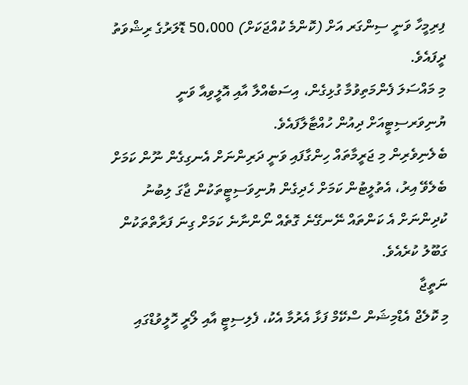ފިރިމީހާ ވަނީ ސިންގަރ އަށް (ކޮންމެ ކުއްޖަކަށް) 50،000 ޑޮލަރުގެ ރިޝްވަތު ދީފައެވެ.
މި މައްސަލަ ފެންމަތިވުމާ ގުޅިގެން، އިސަބެއްލާ އާއި އޮލީވިއާ ވަނީ ޔުނިވަރސިޓީއަށް ދިއުން ހުއްޓާލާފައެވެ.
ބެލެނިވެރިން މި ޖަރީމާތައް ހިންގާފައި ވަނީ ދަރިންނަށް އެނގިގެން ނޫން ކަމަށް ބެލެވޭ އިރު، އެތުލީޓުން ކަމަށް ހެދިގެން ޔުނިވަސިޓީތަކުން ޖާގަ ލިބުނު ކުދިންނަށް އެ ކަންތައް ނޭނގޭނެ ގޮތެއް ނޯންނާނެ ކަމަށް ގިނަ ފަރާތްތަކުން ގަބޫލު ކުރެއެވެ.
ނަތީޖާ
މި ކޮލެޖް އެޑްމިޝަން ސްކޭމް ފަޅާ އެރުމާ އެކު، ފެލިސިޓީ އާއި ލޯރީ ހޮލީވުޑްގައި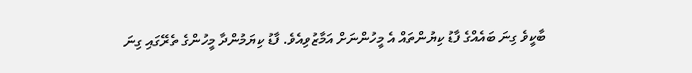ބާކީވެ ގިނަ ބައެއްގެ ފާޑު ކިޔުންތައް އެ މީހުންނަށް އަމާޒުވިއެވެ. ފާޑު ކިޔަމުންދާ މީހުންގެ ތެރޭގައި ގިނަ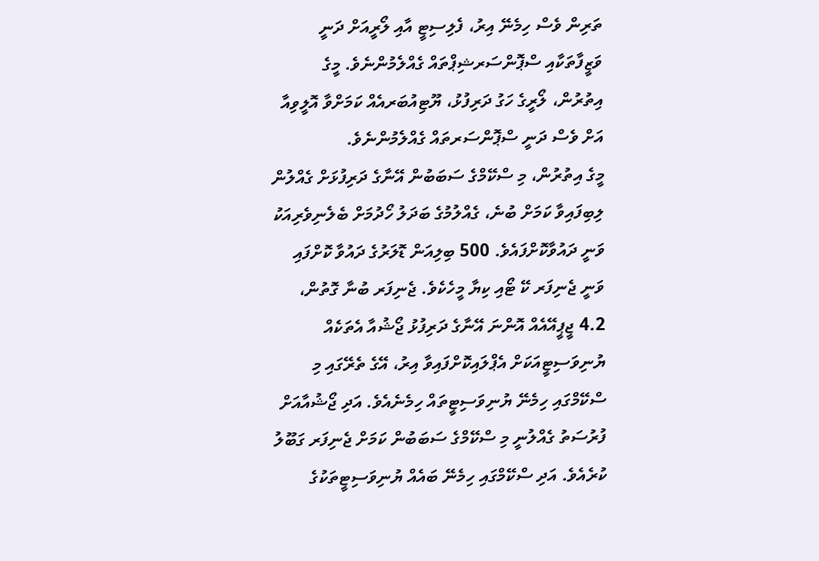ތަރިން ވެސް ހިމެނޭ އިރު، ފެލިސިޓީ އާއި ލޯރީއަށް ދަނީ ވަޒީފާތަކާއި ސްޕޮންސަރޝިޕްތައް ގެއްލެމުންނެވެ. މީގެ އިތުރުން، ލޯރީގެ ހަގު ދަރިފުޅު، ޔޫޓިއުބަރއެއް ކަމަށްވާ އޮލީވިއާ އަށް ވެސް ދަނީ ސްޕޮންސަރތައް ގެއްލެމުންނެވެ.
މީގެ އިތުރުން، މި ސްކޭމްގެ ސަބަބުން އޭނާގެ ދަރިފުޅަށް ގެއްލުން ލިބިފައިވާ ކަމަށް ބުނެ، ގެއްލުމުގެ ބަދަލު ހޯދުމަށް ބެލެނިވެރިއަކު ވަނީ ދައުވާކޮށްފައެވެ. 500 ބިލިއަން ޑޮލަރުގެ ދައުވާ ކޮށްފައި ވަނީ ޖެނިފަރ ކޭ ޓޯއި ކިޔާ މީހެކެވެ. ޖެނިފަރ ބުނާ ގޮތުން، 4.2 ޖީޕީއޭއެއް އޮންނަ އޭނާގެ ދަރިފުޅު ޖޯޝުއާ އެތަކެއް ޔުނިވަސިޓީއަކަށް އެޕްލައިކޮށްފައިވާ އިރު، އޭގެ ތެރޭގައި މި ސްކޭމްގައި ހިމެނޭ ޔުނިވަސިޓީތައް ހިމެނެއެވެ. އަދި ޖޯޝުއާއަށް ފުރުސަތު ގެއްލުނީ މި ސްކޭމްގެ ސަބަބުން ކަމަށް ޖެނިފަރ ގަބޫލު ކުރެއެވެ. އަދި ސްކޭމްގައި ހިމެނޭ ބައެއް ޔުނިވަސިޓީތަކުގެ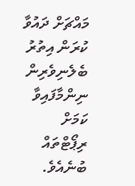މައްޗަށް ދައުވާ ކުރަން އިތުރު ބެލެނިވެރިން ނިންމާފައިވާ ކަމަށް ރިޕޯޓްތައް ބުނެއެވެ.